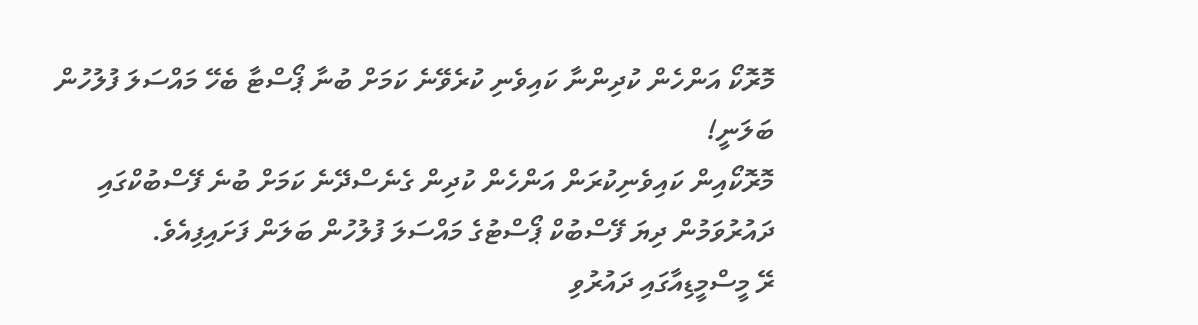މޮރޮކޯ އަންހެން ކުދިންނާ ކައިވެނި ކުރެވޭނެ ކަމަށް ބުނާ ޕޯސްޓާ ބެހޭ މައްސަލަ ފުލުހުން ބަލަނީ!
މޮރޮކޯއިން ކައިވެނިކުރަން އަންހެން ކުދިން ގެނެސްދޭނެ ކަމަށް ބުނެ ފޭސްބުކްގައި ދައުރުވަމުން ދިޔަ ފޭސްބުކް ޕޯސްޓުގެ މައްސަލަ ފުލުހުން ބަލަން ފަށައިފިއެވެ.
ރޭ މީސްމީޑިއާގައި ދައުރުވި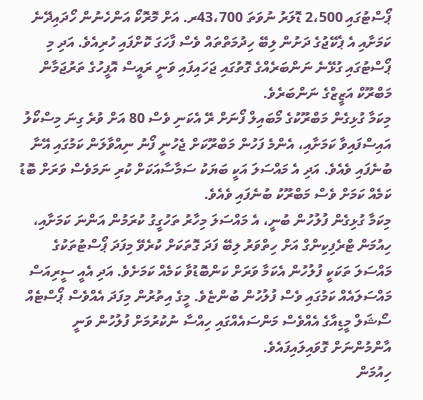ޕޯސްޓުގައި 2،500 ޑޮލަރު ނުވަތަ 43،700ރ. އަށް މޮރޮކޯ އަންހެނުން ހޯދައިދޭނެ ކަމަށާއި އެ ޕެކޭޖުގެ ދަށުން ލިބޭ ހިދުމަތްތައް ވެސް ފާހަގަ ކޮށްފައި ހުރިއެވެ. އަދި މި ޕޯސްޓުގައި ގުޅޭނެ ނަންބަރެއްގެ ގޮތުގައި ޖަހައިފައި ވަނީ ރައީސް އޮފީހުގެ ތަރުޖަމާން މަބްރޫކް އަޒީޒްގެ ނަންބަރެވެ.
މިކަމާ ގުޅިގެން މަބްރޫކުގެ މޯބައިލް ފޯނަށް ރޭ އެކަނި ވެސް 80 އަށް ވުރެ ގިނަ މިސްކޯލު އައިސްފައިވާ ކަމަށާއި، އެންމެ ފަހުން މަބްރޫކަށް ޖެހުނީ ފޯނު ނިއްވާލަން ކަމުގައި އޭނާ ބުނެފައި ވެއެވެ. އަދި އެ މައްސަލަ އަކީ ބަޔަކު ސަމާސާއަކަށް ކުރި ނަމަވެސް ވަރަށް ބޮޑު ކަމެއް ކަމަށް ވެސް މަބްރޫކު ބުނެފައި ވެއެވެ.
މިކަމާ ގުޅިގެން ފުލުހުން ބުނީ، އެ މައްސަލަ މިހާރު ތަހުގީގު ކުރަމުން އަންނަ ކަމަށާއި، ހިއުމަން ޓްރެފިކިންގް އަށް ހިތްވަރު ލިބޭ ފަދަ ގޮތަކަށް ކުރެވޭ މިފަދަ ޕޯސްޓުތަކުގެ މައްސަލަ ތަކަކީ ފުލުހުން އެކަމާ ވަރަށް ކަންބޮޑުވާ ކަމެއް ކަމަށެވެ. އަދި އެއީ ސީރިއަސް މައްސަލައެއް ކަމުގައި ވެސް ފުލުހުން ބުންޏެވެ. މީގެ އިތުރުން މިފަދަ އެއްވެސް ޕޯސްޓެއް ސޯޝަލް މީޑިއާގެ އެއްވެސް މަންސައެއްގައި ހިއްސާ ނުކުރުމަށް ފުލުހުން ވަނީ އާންމުންނަށް ގޮވައިލައިފައެވެ.
ހިއުމަން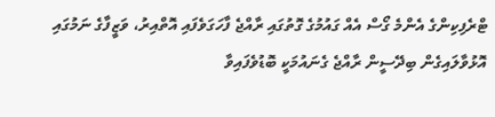ޓްރެފިކިންގެ އެންމެ ގޯސް އެއް ގައުމުގެ ގޮތުގައި ރާއްޖެ ފާހަގަވެފައި އޮތްއިރު، ވަޒީފާގެ ނަމުގައި އޮޅުވާލައިގެން ބިދޭސީން ރާއްޖެ ގެނައުމަކީ ބޮޑުވެފައިވާ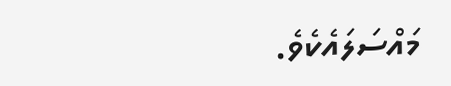މައްސަލައެކެވެ.